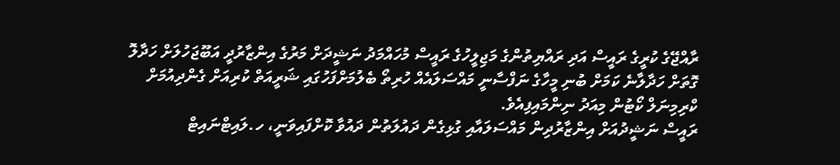ރާއްޖޭގެ ކުރީގެ ރައީސް އަދި ރައްޔިތުންގެ މަޖިލީހުގެ ރައީސް މުހައްމަދު ނަޝީދަށް މަރުގެ އިންޒާރުދީ އަބޫޖަހުލަށް ހަދާލޮ ގޮތަށް ހަދާލާނެ ކަމަށް ބުނި މީހާގެ ނަފްސާނީ މައްސަލައެއް ހުރިތޯ ބެލުމަށްފަހުގައި ޝަރީއަތް ކުރިއަށް ގެންދިއުމަށް ކްރިމިނަލް ކޯޓުން މިއަދު ނިންމައިފިއެވެ.
ރައީސް ނަޝީދުއަށް އިންޒާރުދިން މައްސަލައާއި ގުޅިގެން ދައުލަތުން ދައުވާ ކޮށްފައިވަނީ، ހ.ލައިޓްނައިޓް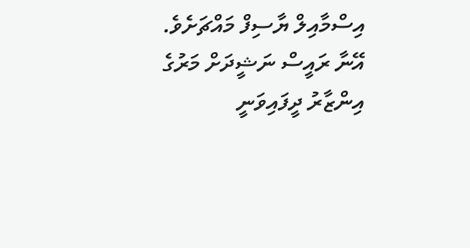އިސްމާއިލް ޔާސިފް މައްޗަށެވެ. އޭނާ ރައީސް ނަޝީދަށް މަރުގެ އިންޒާރު ދީފައިވަނީ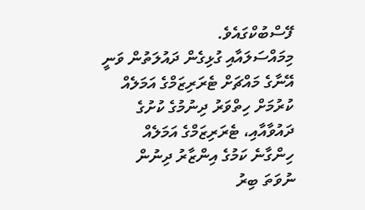ފޭސްބުކްގައެވެ.
މިމައްސަލައާއި ގުޅިގެން ދައުލަތުން ވަނީ އޭނާގެ މައްޗަށް ޓެރަރިޒަމްގެ އަމަލެއް ކުރުމަށް ހިތްވަރު ދިނުމުގެ ކުށުގެ ދައުވާއާއި، ޓެރަރިޒަމްގެ އަމަލެއް ހިންގާނެ ކަމުގެ އިންޒާރު ދިނުން ނުވަތަ ބިރު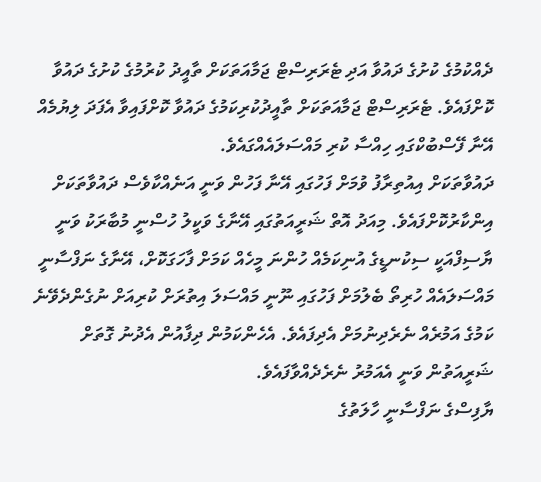ދެއްކުމުގެ ކުށުގެ ދައުވާ އަދި ޓެރަރިސްޓް ޖަމާއަތަކަށް ތާއީދު ކުރުމުގެ ކުށުގެ ދައުވާ ކޮށްފައެވެ. ޓެރަރިސްޓް ޖަމާއަތަކަށް ތާއީދުކުރިކަމުގެ ދައުވާ ކޮށްފައިވާ އެފަދަ ލިޔުމެއް އޭނާ ފޭސްބުކްގައި ހިއްސާ ކުރި މައްސަލައެއްގައެވެ.
ދައުވާތަކަށް އިއުތިރާފު ވުމަށް ފަހުގައި އޭނާ ފަހުން ވަނީ އަނެއްކާވެސް ދައުވާތަކަށް އިންކާރުކޮށްފައެވެ. މިއަދު އޮތް ޝަރީއަތުގައި އޭނާގެ ވަކީލު ހުސްނީ މުބާރަކު ވަނީ ޔާސިފްއަކީ ސިކުނޑީގެ އުނިކަމެއް ހުންނަ މީހެއް ކަމަށް ފާހަގަކޮށް، އޭނާގެ ނަފްސާނީ މައްސަލައެއް ހުރިތޯ ބެލުމަށް ފަހުގައި ނޫނީ މައްސަލަ އިތުރަށް ކުރިއަށް ނުގެންދެވޭނެ ކަމުގެ އަމުރެއް ނެރެދިނުމަށް އެދިފައެވެ. އެހެންކަމުން ދިފާއުން އެދުނު ގޮތަށް ޝަރީއަތުން ވަނީ އެއަމުރު ނެރެދެއްވާފައެވެ.
ޔާފިސްގެ ނަފްސާނީ ހާލަތުގެ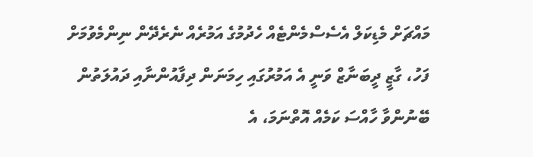މައްޗަށް މެޑިކަލް އެސެސްމެންޓެއް ހެދުމުގެ އަމުރެއް ނެރެދޭން ނިންމެވުމަށް ފަހު، ގާޒީ ދީބަނާޒް ވަނީ އެ އަމުރުގައި ހިމަނަން ދިފާއުންނާއި ދައުލަތުން ބޭނުންވާ ހާއްސަ ކަމެއް އޮތްނަމަ، އެ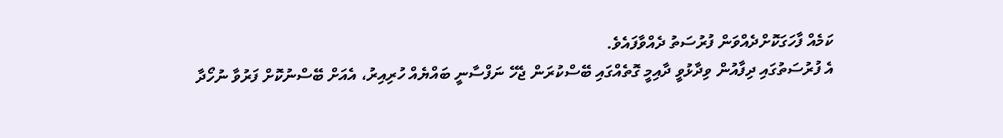ކަމެއް ފާހަގަކޮށްދެއްވަން ފުރުސަތު ދެއްވާފައެވެ.
އެ ފުރުސަތުގައި ދިފާއުން ވިދާޅުވީ ދާއިމީ ގޮތެއްގައި ބޭސްކުރަން ޖެހޭ ނަފްސާނީ ބައްޔެއް ހުރިއިރު، އެއަށް ބޭސްނުކޮށް ފަރުވާ ނުހޯދާ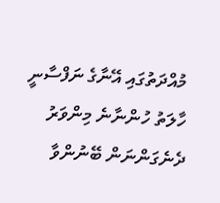މުއްދަތުގައި އޭނާގެ ނަފްސާނީ ހާލަތު ހުންނާނެ މިންވަރު ދެނެގަންނަން ބޭނުންވާ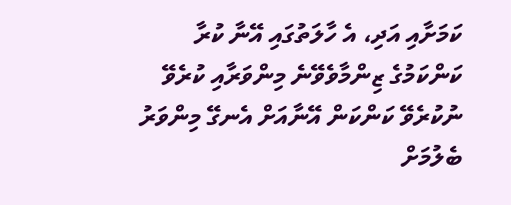ކަމަށާއި އަދި، އެ ހާލަތުގައި އޭނާ ކުރާ ކަންކަމުގެ ޒިންމާވެވޭނެ މިންވަރާއި ކުރެވޭ ނުކުރެވޭ ކަންކަން އޭނާއަށް އެނގޭ މިންވަރު ބެލުމަށް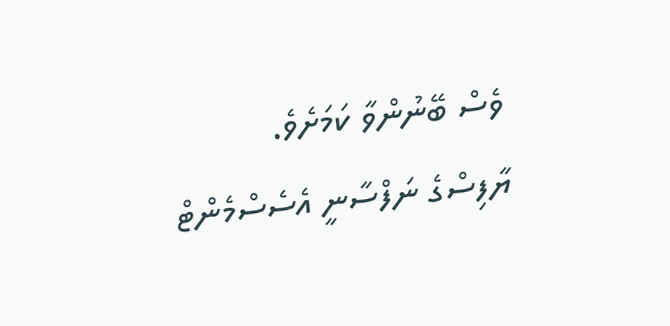ވެސް ބޭނުންވާ ކަމަށެވެ.
ޔާފިސްގެ ނަފްސާނީ އެސެސްމެންޓް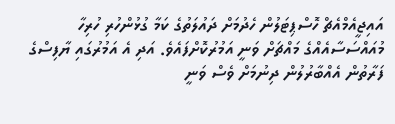އައިޖީއެމްއެޗް ހޮސްޕިޓަލުން ހެދުމަށް ދައުލަތުގެ ކަމާ ގުޅުންހުރި ހުރިހާ މުއައްސަސާއެއްގެ މައްޗަށް ވަނީ އަމުރުކޮށްފައެވެ. އަދި އެ އަމުރުގައި ޔާފިސްގެ ފަރާތުން އެއްބާރުލުން ދިނުމަށް ވެސް ވަނީ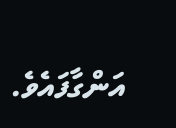އަންގާފައެވެ.